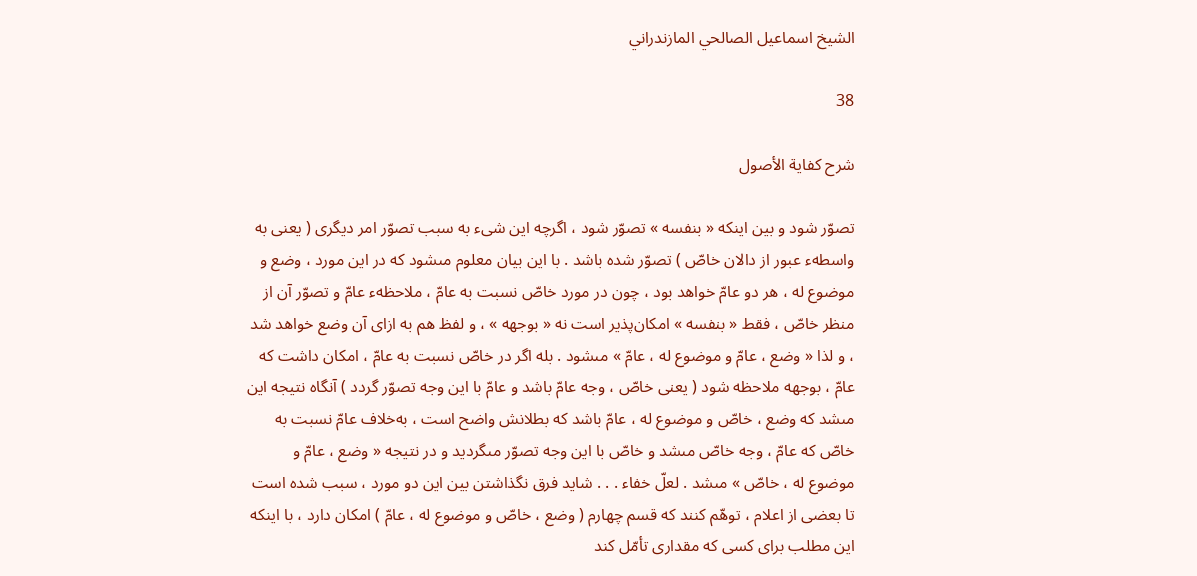الشيخ اسماعيل الصالحي المازندراني

38

شرح كفاية الأصول

تصوّر شود و بين اينكه « بنفسه » تصوّر شود ، اگرچه اين شىء به سبب تصوّر امر ديگرى ( يعنى به واسطهء عبور از دالان خاصّ ) تصوّر شده باشد . با اين بيان معلوم مىشود كه در اين مورد ، وضع و موضوع له ، هر دو عامّ خواهد بود ، چون در مورد خاصّ نسبت به عامّ ، ملاحظهء عامّ و تصوّر آن از منظر خاصّ ، فقط « بنفسه » امكان‌پذير است نه « بوجهه » ، و لفظ هم به ازاى آن وضع خواهد شد ، و لذا « وضع ، عامّ و موضوع له ، عامّ » مىشود . بله اگر در خاصّ نسبت به عامّ ، امكان داشت كه عامّ ، بوجهه ملاحظه شود ( يعنى خاصّ ، وجه عامّ باشد و عامّ با اين وجه تصوّر گردد ) آنگاه نتيجه اين مىشد كه وضع ، خاصّ و موضوع له ، عامّ باشد كه بطلانش واضح است ، به‌خلاف عامّ نسبت به خاصّ كه عامّ ، وجه خاصّ مىشد و خاصّ با اين وجه تصوّر مىگرديد و در نتيجه « وضع ، عامّ و موضوع له ، خاصّ » مىشد . لعلّ خفاء . . . شايد فرق نگذاشتن بين اين دو مورد ، سبب شده است تا بعضى از اعلام ، توهّم كنند كه قسم چهارم ( وضع ، خاصّ و موضوع له ، عامّ ) امكان دارد ، با اينكه اين مطلب براى كسى كه مقدارى تأمّل كند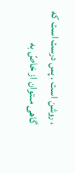، روشن است . پس درست است كه گاهى مىتوان از خاصّ به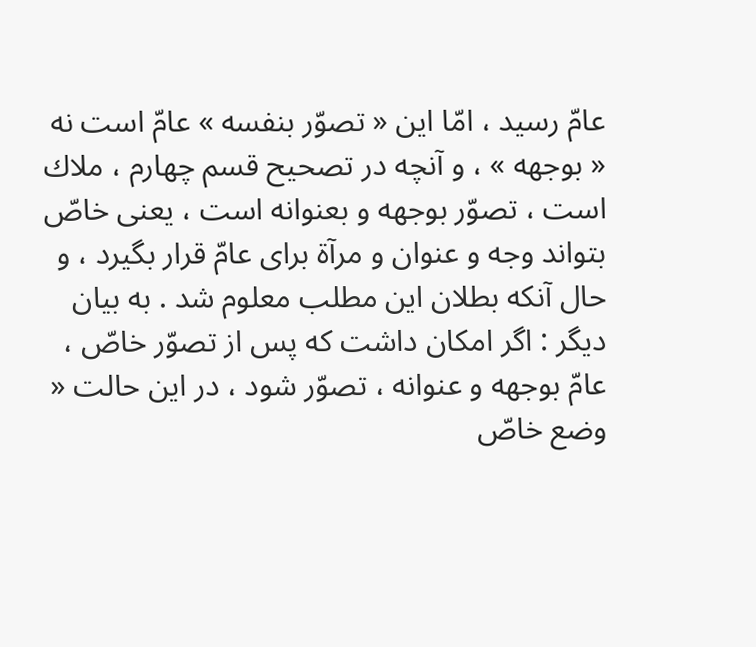عامّ رسيد ، امّا اين « تصوّر بنفسه » عامّ است نه « بوجهه » ، و آنچه در تصحيح قسم چهارم ، ملاك است ، تصوّر بوجهه و بعنوانه است ، يعنى خاصّ بتواند وجه و عنوان و مرآة براى عامّ قرار بگيرد ، و حال آنكه بطلان اين مطلب معلوم شد . به بيان ديگر : اگر امكان داشت كه پس از تصوّر خاصّ ، عامّ بوجهه و عنوانه ، تصوّر شود ، در اين حالت « وضع خاصّ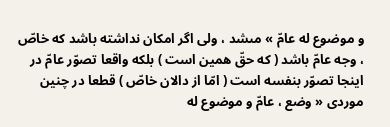و موضوع له عامّ » مىشد ، ولى اگر امكان نداشته باشد كه خاصّ ، وجه عامّ باشد ( كه حقّ همين است ) بلكه واقعا تصوّر عامّ در اينجا تصوّر بنفسه است ( امّا از دالان خاصّ ) قطعا در چنين موردى « وضع ، عامّ و موضوع له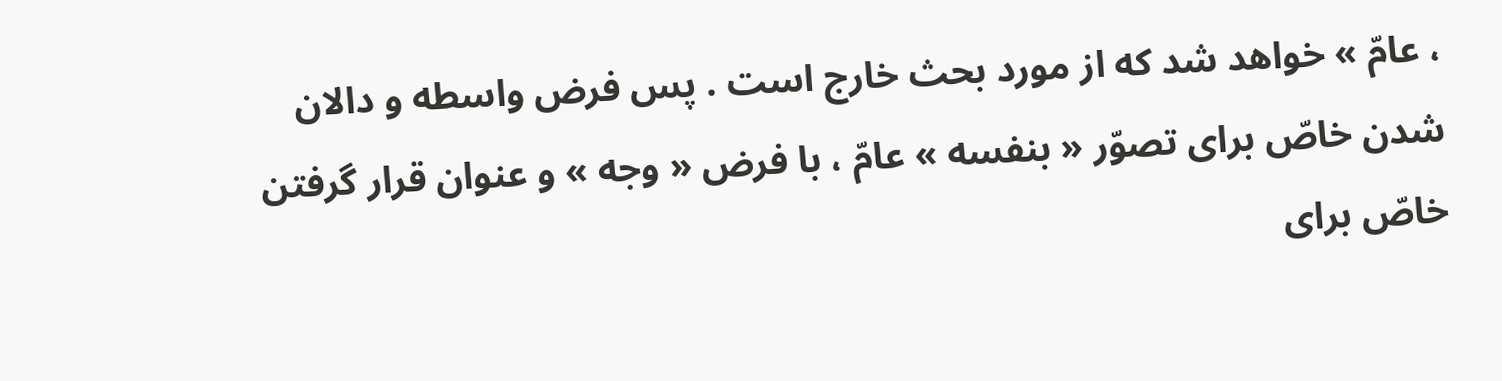، عامّ » خواهد شد كه از مورد بحث خارج است . پس فرض واسطه و دالان شدن خاصّ براى تصوّر « بنفسه » عامّ ، با فرض « وجه » و عنوان قرار گرفتن خاصّ براى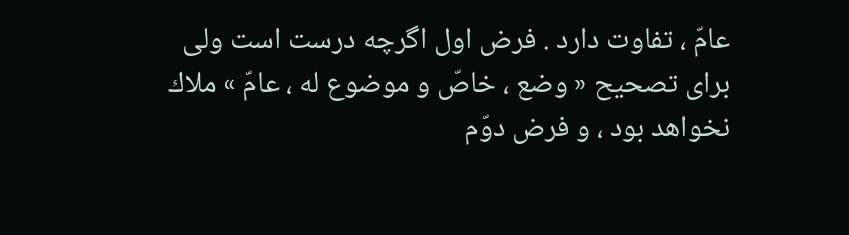عامّ ، تفاوت دارد . فرض اول اگرچه درست است ولى براى تصحيح « وضع ، خاصّ و موضوع له ، عامّ » ملاك نخواهد بود ، و فرض دوّم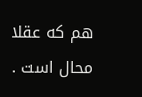هم كه عقلا محال است .